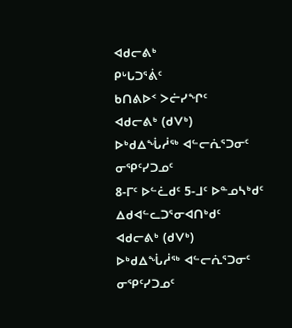ᐊᑯᓕᕕᒃ
ᑭᒡᒐᑐᕐᕖᑦ
ᑲᑎᕕᐅᑉ ᐳᓖᓯᖏᑦ
ᐊᑯᓕᕕᒃ (ᑯᐯᒃ)
ᐅᒃᑯᐃᖔᓲᖅ ᐊᓪᓕᕇᕐᑐᓂᑦ ᓂᕿᑦᓯᑐᓄᑦ
8-ᒥᑦ ᐅᓪᓛᑯᑦ 5-ᒧᑦ ᐅᓐᓄᓴᒃᑯᑦ
ᐃᑯᐊᓪᓚᑐᕐᓂᐊᑎᒃᑯᑦ
ᐊᑯᓕᕕᒃ (ᑯᐯᒃ)
ᐅᒃᑯᐃᖔᓲᖅ ᐊᓪᓕᕇᕐᑐᓂᑦ ᓂᕿᑦᓯᑐᓄᑦ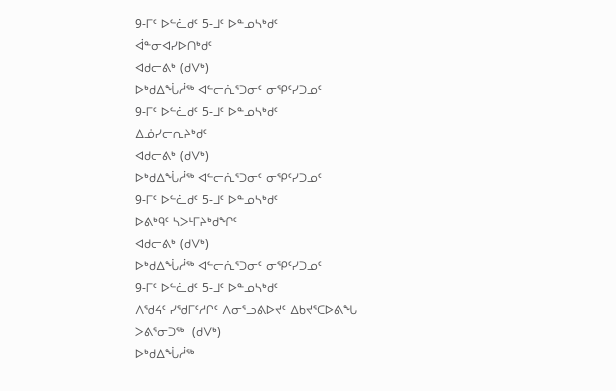9-ᒥᑦ ᐅᓪᓛᑯᑦ 5-ᒧᑦ ᐅᓐᓄᓴᒃᑯᑦ
ᐋᓐᓂᐊᓯᐅᑎᒃᑯᑦ
ᐊᑯᓕᕕᒃ (ᑯᐯᒃ)
ᐅᒃᑯᐃᖔᓲᖅ ᐊᓪᓕᕇᕐᑐᓂᑦ ᓂᕿᑦᓯᑐᓄᑦ
9-ᒥᑦ ᐅᓪᓛᑯᑦ 5-ᒧᑦ ᐅᓐᓄᓴᒃᑯᑦ
ᐃᓅᓯᓕᕆᔨᒃᑯᑦ
ᐊᑯᓕᕕᒃ (ᑯᐯᒃ)
ᐅᒃᑯᐃᖔᓲᖅ ᐊᓪᓕᕇᕐᑐᓂᑦ ᓂᕿᑦᓯᑐᓄᑦ
9-ᒥᑦ ᐅᓪᓛᑯᑦ 5-ᒧᑦ ᐅᓐᓄᓴᒃᑯᑦ
ᐅᕕᒃᑫᑦ ᓴᐳᒻᒥᔨᒃᑯᖏᑦ
ᐊᑯᓕᕕᒃ (ᑯᐯᒃ)
ᐅᒃᑯᐃᖔᓲᖅ ᐊᓪᓕᕇᕐᑐᓂᑦ ᓂᕿᑦᓯᑐᓄᑦ
9-ᒥᑦ ᐅᓪᓛᑯᑦ 5-ᒧᑦ ᐅᓐᓄᓴᒃᑯᑦ
ᐱᖁᔦᑦ ᓯᖁᒥᑦᓱᒋᑦ ᐱᓂᕐᓗᕕᐅᔪᑦ ᐃᑲᔪᕐᑕᐅᕕᖓ
ᐳᕕᕐᓂᑐᖅ  (ᑯᐯᒃ)
ᐅᒃᑯᐃᖔᓲᖅ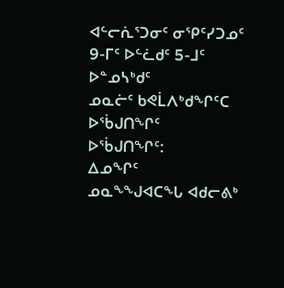ᐊᓪᓕᕇᕐᑐᓂᑦ ᓂᕿᑦᓯᑐᓄᑦ
9-ᒥᑦ ᐅᓪᓛᑯᑦ 5-ᒧᑦ ᐅᓐᓄᓴᒃᑯᑦ
ᓄᓇᓖᑦ ᑲᕙᒫᐱᒃᑯᖏᑦᑕ ᐅᖄᒍᑎᖏᑦ
ᐅᖄᒍᑎᖏᑦ:
ᐃᓄᖏᑦ
ᓄᓇᖕᖑᐊᑕᖓ ᐊᑯᓕᕕᒃ